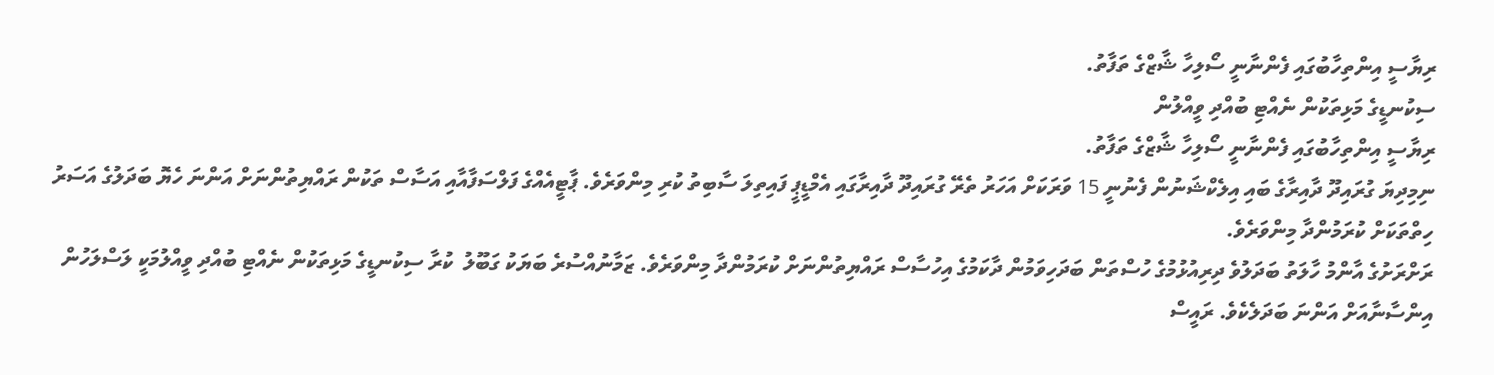ރިޔާސީ އިންތިހާބުގައި ފެންނާނީ ސޯލިހާ ޝާޒްގެ ތަފާތު.
ސިކުނޑީގެ މަޅިތަކުން ނެއްޓި ބުއްދި ވީއްލުން
ރިޔާސީ އިންތިހާބުގައި ފެންނާނީ ސޯލިހާ ޝާޒްގެ ތަފާތު.
ނިމިދިޔަ ގުރައިދޫ ދާއިރާގެ ބައި އިލެކްޝަނުން ފެނުނީ 15 ވަރަކަށް އަހަރު ތެރޭ ގުރައިދޫ ދާއިރާގައި އެމްޑީޕީ ފައިތިލަ ސާބިތު ކުރި މިންވަރެވެ. ޕާޓީއެއްގެ ފަލްސަފާއާއި އަސާސް ތަކުން ރައްޔިތުންނަށް އަންނަ ހެޔޮ ބަދަލުގެ އަސަރު ހިތްތަކަށް ކުރަމުންދާ މިންވަރެވެ.
ރަށްރަށުގެ އާންމު ހާލަތު ބަދަލުވެ ދިރިއުޅުމުގެ ހުސްތަން ބަދަހިވަމުން ދާކަމުގެ އިހުސާސް ރައްޔިތުންނަށް ކުރަމުންދާ މިންވަރެވެ. ޒަމާނުއްސުރެ ބަޔަކު ގަބޫލު  ކުރާ ސިކުނޑީގެ މަޅިތަކުން ނެއްޓި ބުއްދި ވީއްލުމަކީ ލަސްލަހުން އިންސާނާއަށް އަންނަ ބަދަލެކެވެ. ރައީސް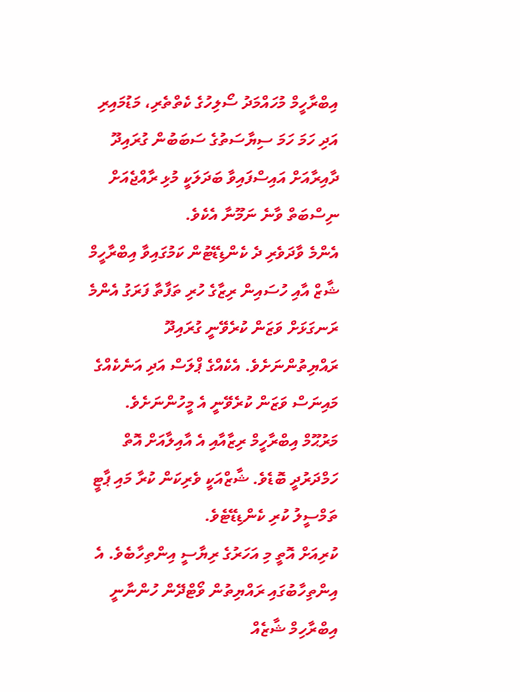އިބްރާހީމް މުހައްމަދު ސޯލިހުގެ ކެތްތެރި، މަޑުމައިރި އަދި ހަމަ ހަމަ ސިޔާސަތުގެ ސަބަބުން ގުރައިދޫ ދާއިރާއަށް އައިސްފައިވާ ބަދަލަކީ މުޅި ރާއްޖެއަށް ނިސްބަތް ވާނެ ނަމޫނާ އެކެވެ.
އެންމެ ވާދަވެރި ދެ ކެންޑިޑޭޓުން ކަމުގައިވާ އިބްރާހީމް ޝާޒް އާއި ހުސައިން ރިޒާގެ ހުރި ތަފާތާ ފަރަގު އެންމެ ރަނގަޅަށް ވަޒަން ކުރެވޭނީ ގުރައިދޫ ރައްޔިތުންނަށެވެ. އެކެއްގެ ޕްލަސް އަދި އަނެކެއްގެ މައިނަސް ވަޒަން ކުރެވޭނީ އެ މީހުންނަށެވެ. މަރުޙޫމް އިބްރާހީމް ރިޒާއާއި އެ އާއިލާއަށް އޮތް ހަމްދަރުދީ ބޮޑެވެ. ޝާޒްއަކީ ވެރިކަން ކުރާ މައި ޕާޓީ ތަމްސީލު ކުރި ކެންޑިޑޭޓެވެ.
ކުރިއަށް އޮތީ މި އަހަރުގެ ރިޔާސީ އިންތިހާބެވެ. އެ އިންތިހާބުގައި ރައްޔިތުން ވޯޓްދޭން ހުންނާނީ އިބްރާހިމް ޝާޒެއް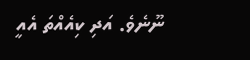ނޫނެވެ. އަދި ކިއެއްތަ އެއީ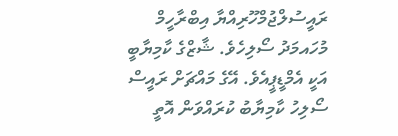ރައީސުލްޖުމްހޫރިއްޔާ އިބްރާހީމް މުހައމަދު ސޯލިހެވެ. ޝާޒްގެ ކާމިޔާބީ އަކީ އެމްޑީޕީއެވެ. އޭގެ މައްޗަށް ރައީސް ސޯލިހު ކާމިޔާބު ކުރައްވަން އޮތީ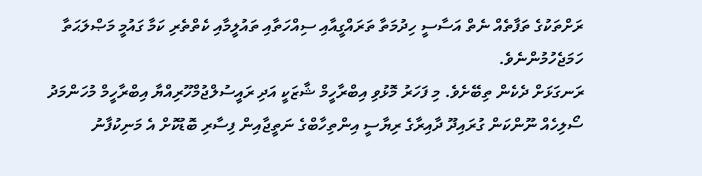ރަށްތަކުގެ ތަފާތެއް ނެތް އަސާސީ ހިދުމަތާ ތަރައްގީއާއި ސިއްހަތާއި ތައުލީމާއި ކެތްތެރި ކަމާ ގައުމީ މަޞްލަޙަތާ ހަމަޖެހުމުންނެވެ.
ރަނގަޅަށް ދެކެން ތިބޭށެވެ. މި ފަހަރު މޮޅުވި އިބްރާހީމް ޝާޒަކީ އަދި ރައީސުލްޖުމްހޫރިއްޔާ އިބްރާހީމް މުހަންމަދު ސޯލިހެއް ނޫންކަން ގުރައިދޫ ދާއިރާގެ ރިޔާސީ އިންތިހާބްގެ ނަތީޖާއިން ފިސާރި ބޮޑުކޮށް އެ މަނިކުފާނު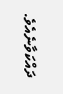ދައްކަވާނެއެވެ.